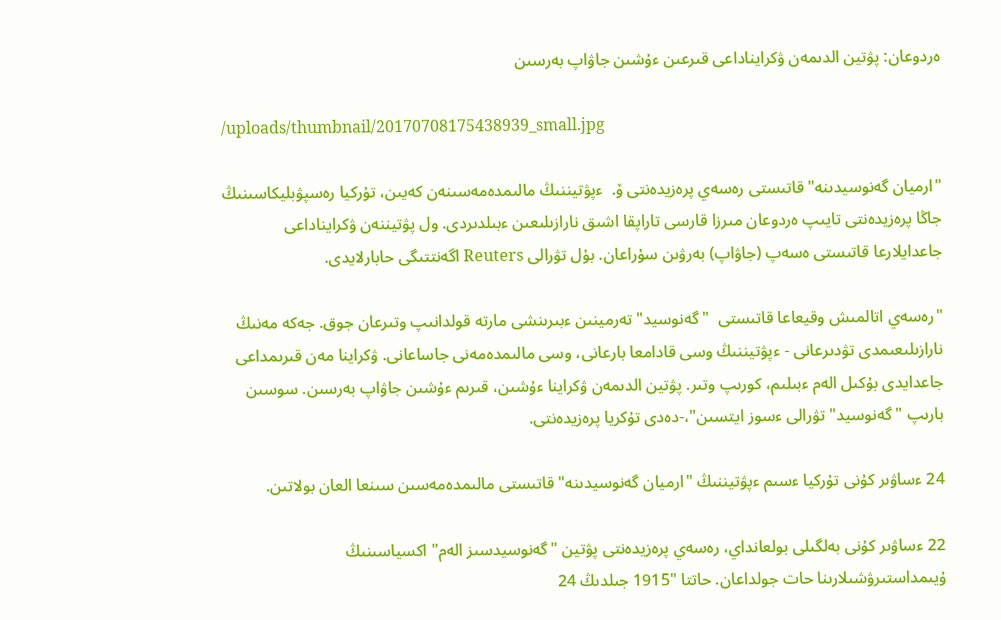ەردوعان: پۋتين الدىمەن ۋكرايناداعى قىرعىن ءۇشىن جاۋاپ بەرسىن

/uploads/thumbnail/20170708175438939_small.jpg

"ارميان گەنوسيدىنە" قاتىستى رەسەي پرەزيدەنتى ۆ.  ءپۋتيننىڭ مالىمدەمەسىنەن كەيىن، تۇركيا رەسپۋبليكاسىنىڭ جاڭا پرەزيدەنتى تايىپ ەردوعان مىرزا قارسى تاراپقا اشىق نارازىلىعىن ءبىلدىردى. ول پۋتيننەن ۋكرايناداعى جاعدايلارعا قاتىستى ەسەپ (جاۋاپ) بەرۋىن سۇراعان. بۇل تۋرالى Reuters اگەنتتىگى حابارلايدى.

"رەسەي اتالمىش وقيعاعا قاتىستى  "گەنوسيد" تەرمينىن ءبىرىنشى مارتە قولدانىپ وتىرعان جوق. جەكە مەنىڭ نارازىلىعىمدى تۋدىرعانى - ءپۋتيننىڭ وسى قادامعا بارعانى، وسى مالىمدەمەنى جاساعانى. ۋكراينا مەن قىرىمداعى جاعدايدى بۇكىل الەم ءبىلىم، كورىپ وتىر. پۋتين الدىمەن ۋكراينا ءۇشىن، قىرىم ءۇشىن جاۋاپ بەرسىن. سوسىن بارىپ "گەنوسيد" تۋرالى ءسوز ايتسىن"،-دەدى تۇكريا پرەزيدەنتى.

24 ءساۋىر كۇنى تۇركيا ءسىم ءپۋتيننىڭ "ارميان گەنوسيدىنە" قاتىستى مالىمدەمەسىن سىنعا العان بولاتىن.

22 ءساۋىر كۇنى بەلگىلى بولعانداي، رەسەي پرەزيدەنتى پۋتين "گەنوسيدسىز الەم" اكسياسىنىڭ ۇيىمداستىرۋشىلارىنا حات جولداعان. حاتتا "1915 جىلدىڭ 24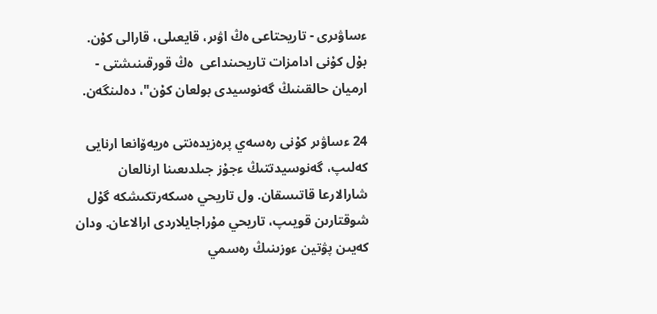ءساۋىرى - تاريحتاعى ەڭ اۋىر، قايعىلى، قارالى كۇن. بۇل كۇنى ادامزات تاريحىنداعى  ەڭ قورقىنىشتى - ارميان حالقىنىڭ گەنوسيدى بولعان كۇن"، دەلىنگەن.

24 ءساۋىر كۇنى رەسەي پرەزيدەنتى ەريەۆانعا ارنايى كەلىپ، گەنوسيدتتىڭ ءجۇز جىلدىعىنا ارنالعان شارالارعا قاتىسقان. ول تاريحي ەسكەرتكىشكە گۇل شوقتارىن قويىپ، تاريحي مۇراجايلاردى ارالاعان. ودان كەيىن پۋتين ءوزىنىڭ رەسمي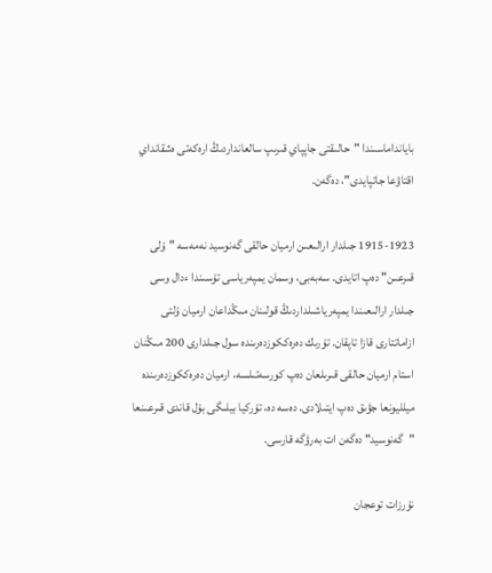بايانداماسىندا "حالىقتى جاپپاي قىرىپ سالعانداردىڭ ارەكەتى ەشقانداي اقتاۋعا جاتپايدى"، دەگەن.

1915-1923 جىلدار ارالىعىن ارميان حالقى گەنوسيد نەمەسە "ۇلى قىرعىن" دەپ اتايدى. سەبەبى، وسمان يمپەرياسى تۇسىندا ءدال وسى جىلدار ارالىعىندا يمپەرياشىلداردىڭ قولىنان مىڭداعان ارميان ۇلتى ازاماتتارى قازا تاپقان. تۇرىك دەرەككوزدەرىندە سول جىلدارى 200 مىڭنان استام ارميان حالقى قىرىلعان دەپ كورسەتىلسە، ارميان دەرەككوزدەرىندە ميلليونعا جۋىق دەپ ايتىلادى. دەسە دە، تۇركيا بيلىگى بۇل قاندى قىرعىنعا "گەنوسيد" دەگەن ات بەرۋگە قارسى.

نۇرزات توعجان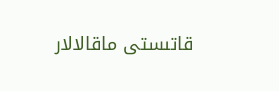قاتىستى ماقالالار